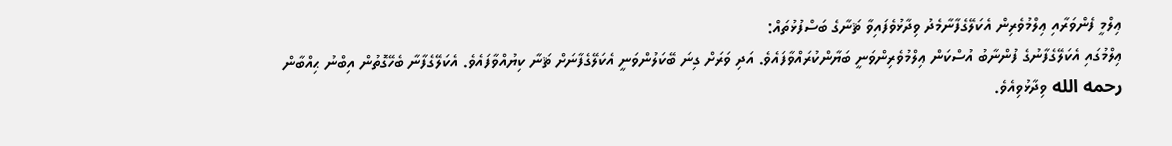ޢިލްމީ ފެންވަރާއި ޢިލްމުވެރިން އެކަލޭގެފާނާމެދު ވިދާޅުވެފައިވާ ޘަނާގެ ބަސްފުޅުތައް:
ޢިލްމުގައި އެކަލޭގެފާނުގެ ފުންނާބު އުސްކަން ޢިލްމުވެރިންވަނީ ބަޔާންކުރައްވާފައެވެ. އަދި ވަރަށް ގިނަ ބޭކަލުންވަނީ އެކަލޭގެފާނަށް ޘަނާ ކިޔުއްވާފައެވެ. އެކަލޭގެފާނާ ބެހޭގޮތުން އިބްނު ޙިއްބާން رحمه الله ވިދާޅުވިއެވެ.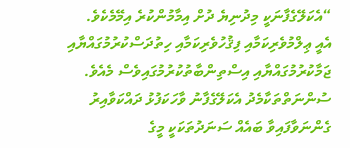“އެކަލޭގެފާނަކީ މިދުނިޔެ ދުށް އިމާމުންކުރެ އިމޭމެކެވެ. އެއީ ޢިލްމުވެރިކަމާއި ފިޤުހުވެރިކަމާއި ހިތުދަސްކުރުމުގައްޔާއި ޖަމާކުރުމުގައްޔާއި އިސްތިންބާތުކުރުމުގައިވެސް މެއެވެ. ސުންނަތްތަކާމެދު އެކަލޭގެފާނު ވާހަކަފުޅު ދައްކަވާއިރު ގެންނަވާފައިވާ ބައެއް ސަނަދުތަކަކީ މީގެ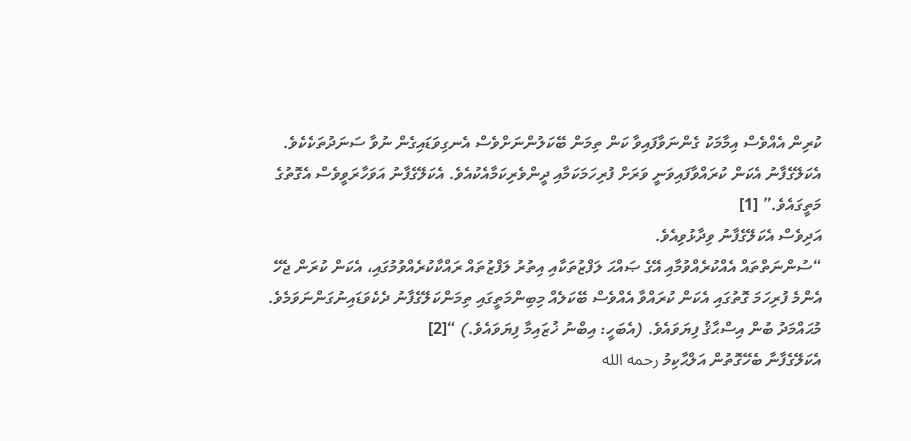ކުރިން އެއްވެސް އިމާމަކު ގެންނަވާފައިވާ ކަން ތިމަން ބޭކަލުންނަށްވެސް އެނގިވަޑައިގެން ނުވާ ސަނަދުތަކެކެވެ. އެކަލޭގެފާނު އެކަން ކުރައްވާފައިވަނީ ވަރަށް ފުރިހަމަކަމާއި ދީންވެރިކަމާއެކުއެވެ. އެކަލޭގެފާނު އަވަހާރަވީވެސް އެގޮތުގެ މަތީގައެވެ.” [1]
އަދިވެސް އެކަލޭގެފާނު ވިދާޅުވިއެވެ.
“ސުންނަތްތައް އެއްކުރެއްވުމާއި އޭގެ ޞައްޙަ ލަފްޒުތަކާއި އިތުރު ލަފްޒުތައް ރައްކާކުރެއްވުމުގައި، އެކަން ކުރަން ޖެހޭ އެންމެ ފުރިހަމަ ގޮތުގައި އެކަން ކުރައްވާ އެއްވެސް ބޭކަލެއް މިބިންމަތީގައި ތިމަންކަލޭގެފާނު ދެކެވަޑައިނުގަންނަވަމެވެ. މުޙައްމަދު ބުން އިސްޙާޤު ފިޔަވައެވެ. (އެބަހީ: އިބްނު ޚުޒައިމާ ފިޔަވައެވެ.) “[2]
އެކަލޭގެފާނާ ބެހޭގޮތުން އަލްޙާކިމު رحمه الله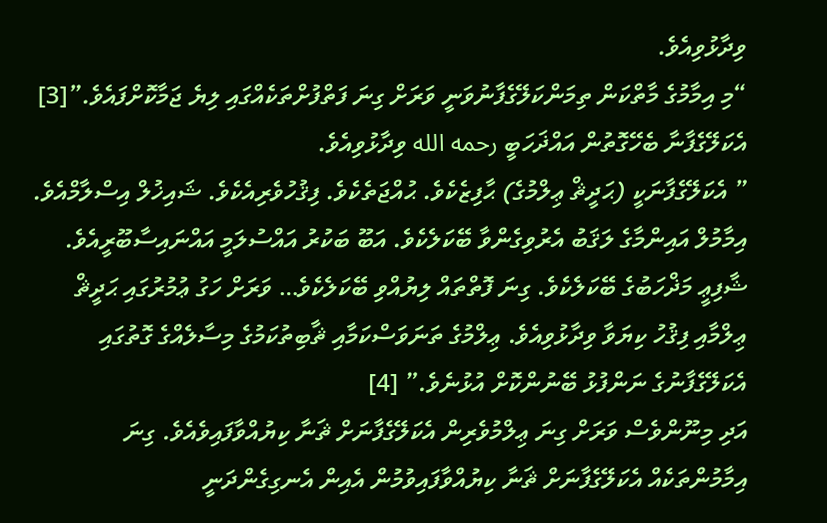ވިދާޅުވިއެވެ.
“މި އިމާމުގެ މާތްކަން ތިމަންކަލޭގެފާނުވަނީ ވަރަށް ގިނަ ފަތްފުށްތަކެއްގައި ލިޔެ ޖަމާކޮށްފައެވެ.”[3]
އެކަލޭގެފާނާ ބެހޭގޮތުން އައްޛަހަބީ رحمه الله ވިދާޅުވިއެވެ.
” އެކަލޭގެފާނަކީ (ޙަދީޘް ޢިލްމުގެ) ޙާފިޒެކެވެ. ޙުއްޖަތެކެވެ. ފިޤުހުވެރިއެކެވެ. ޝައިޚުލް އިސްލާމްއެވެ. އިމާމުލް އައިންމާގެ ލަޤަބު އެރުވިގެންވާ ބޭކަލެކެވެ. އަބޫ ބަކުރު އައްސުލަމީ އައްނައިސާބޫރީއެވެ. ޝާފިޢީ މަޛްހަބުގެ ބޭކަލެކެވެ. ގިނަ ފޮތްތައް ލިޔުއްވި ބޭކަލެކެވެ… ވަރަށް ހަގު ޢުމުރުގައި ޙަދީޘް ޢިލްމާއި ފިޤުހު ކިޔަވާ ވިދާޅުވިއެވެ. ޢިލްމުގެ ތަނަވަސްކަމާއި ޘާބިތުކަމުގެ މިސާލެއްގެ ގޮތުގައި އެކަލޭގެފާނުގެ ނަންފުޅު ބޭނުންކޮށް އުޅުނެވެ.” [4]
އަދި މިނޫންވެސް ވަރަށް ގިނަ ޢިލްމުވެރިން އެކަލޭގެފާނަށް ޘަނާ ކިޔުއްވާފައިވެއެވެ. ގިނަ އިމާމުންތަކެއް އެކަލޭގެފާނަށް ޘަނާ ކިޔުއްވާފައިވުމުން އެއިން އެނގިގެންދަނީ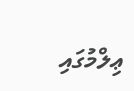ޢިލްމުގައި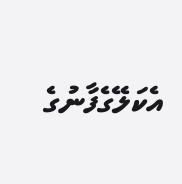އެކަލޭގެފާނުގެ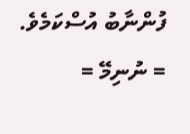ފުންނާބު އުސްކަމެވެ.
= ނުނިމޭ =